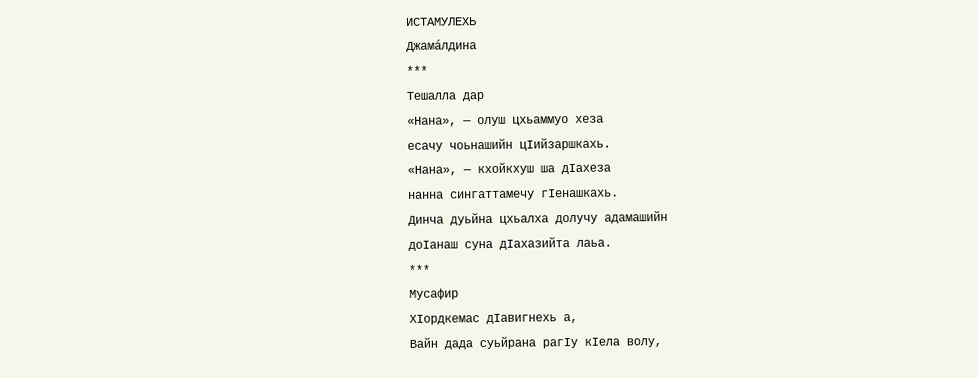ИСТАМУЛЕХЬ
Джамáлдина
***
Тешалла дар
«Нана», — олуш цхьаммуо хеза
есачу чоьнашийн цIийзаршкахь.
«Нана», — кхойкхуш ша дIахеза
нанна сингаттамечу гIенашкахь.
Динча дуьйна цхьалха долучу адамашийн
доIанаш суна дIахазийта лаьа.
***
Мусафир
ХIордкемас дIавигнехь а,
Вайн дада суьйрана рагIу кIела волу,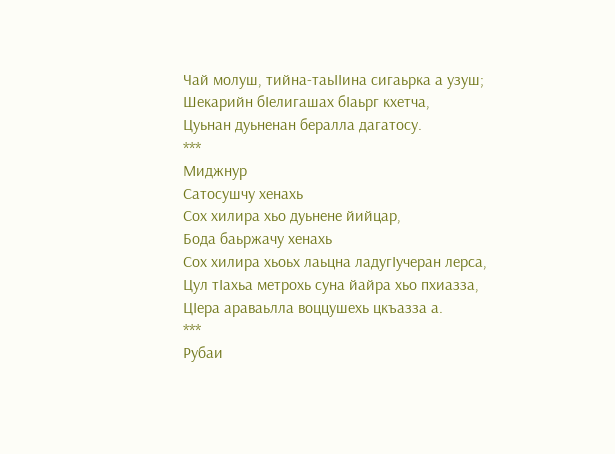Чай молуш, тийна-таьIIина сигаьрка а узуш;
Шекарийн бIелигашах бIаьрг кхетча,
Цуьнан дуьненан бералла дагатосу.
***
Миджнур
Сатосушчу хенахь
Сох хилира хьо дуьнене йийцар,
Бода баьржачу хенахь
Сох хилира хьоьх лаьцна ладугIучеран лерса,
Цул тIахьа метрохь суна йайра хьо пхиазза,
ЦIера араваьлла воццушехь цкъазза а.
***
Рубаи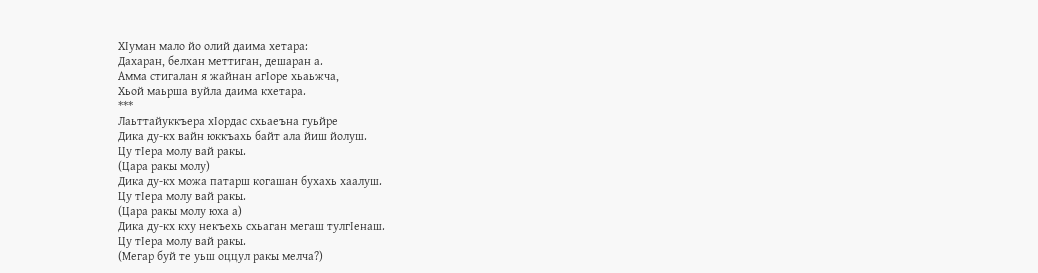ХIуман мало йо олий даима хетара:
Дахаран, белхан меттиган, дешаран а.
Амма стигалан я жайнан агIоре хьаьжча,
Хьой маьрша вуйла даима кхетара.
***
Лаьттайуккъера хIордас схьаеъна гуьйре
Дика ду-кх вайн юккъахь байт ала йиш йолуш.
Цу тIера молу вай ракы.
(Цара ракы молу)
Дика ду-кх можа патарш когашан бухахь хаалуш.
Цу тIера молу вай ракы.
(Цара ракы молу юха а)
Дика ду-кх кху некъехь схьаган мегаш тулгIенаш.
Цу тIера молу вай ракы.
(Мегар буй те уьш оццул ракы мелча?)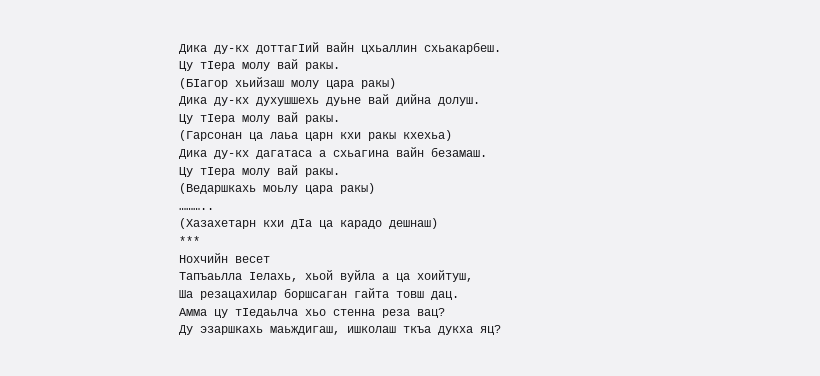Дика ду-кх доттагIий вайн цхьаллин схьакарбеш.
Цу тIера молу вай ракы.
(БIагор хьийзаш молу цара ракы)
Дика ду-кх духушшехь дуьне вай дийна долуш.
Цу тIера молу вай ракы.
(Гарсонан ца лаьа царн кхи ракы кхехьа)
Дика ду-кх дагатаса а схьагина вайн безамаш.
Цу тIера молу вай ракы.
(Ведаршкахь моьлу цара ракы)
………..
(Хазахетарн кхи дIа ца карадо дешнаш)
***
Нохчийн весет
Тапъаьлла Iелахь, хьой вуйла а ца хоийтуш,
Ша резацахилар боршсаган гайта товш дац.
Амма цу тIедаьлча хьо стенна реза вац?
Ду эзаршкахь маьждигаш, ишколаш ткъа дукха яц?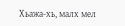Хьажа-хь, малх мел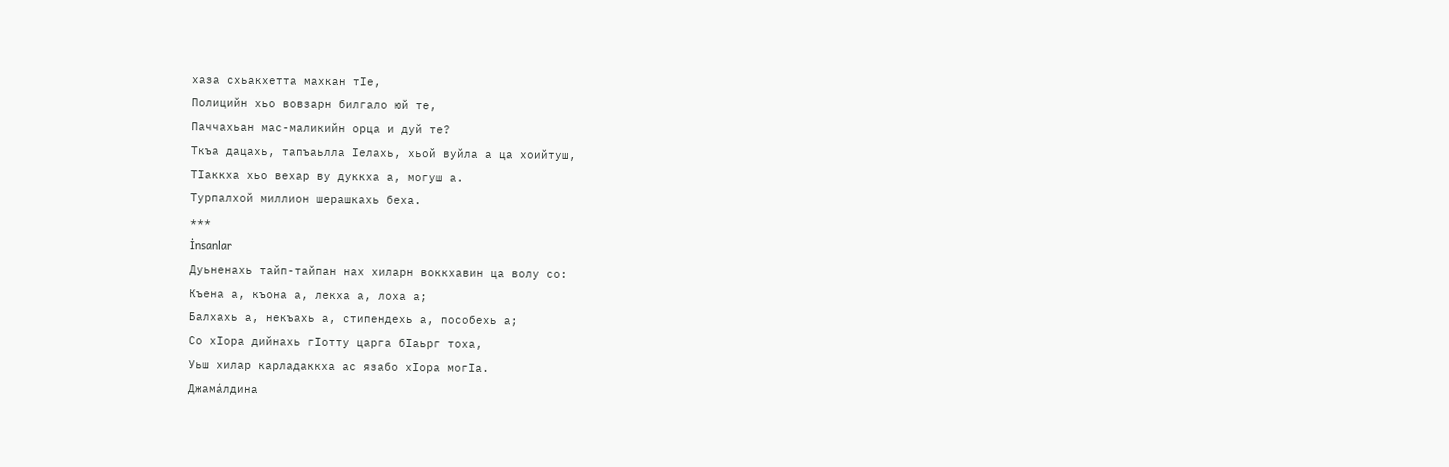хаза схьакхетта махкан тIе,
Полицийн хьо вовзарн билгало юй те,
Паччахьан мас-маликийн орца и дуй те?
Ткъа дацахь, тапъаьлла Iелахь, хьой вуйла а ца хоийтуш,
ТIаккха хьо вехар ву дуккха а, могуш а.
Турпалхой миллион шерашкахь беха.
***
İnsanlar
Дуьненахь тайп-тайпан нах хиларн воккхавин ца волу со:
Къена а, къона а, лекха а, лоха а;
Балхахь а, некъахь а, стипендехь а, пособехь а;
Со хIора дийнахь гIотту царга бIаьрг тоха,
Уьш хилар карладаккха ас язабо хIора могIа.
Джамáлдина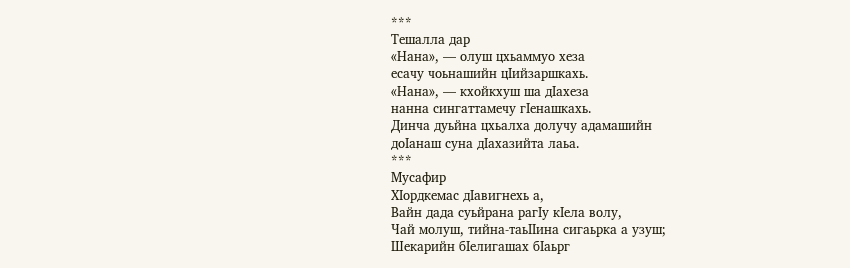***
Тешалла дар
«Нана», — олуш цхьаммуо хеза
есачу чоьнашийн цIийзаршкахь.
«Нана», — кхойкхуш ша дIахеза
нанна сингаттамечу гIенашкахь.
Динча дуьйна цхьалха долучу адамашийн
доIанаш суна дIахазийта лаьа.
***
Мусафир
ХIордкемас дIавигнехь а,
Вайн дада суьйрана рагIу кIела волу,
Чай молуш, тийна-таьIIина сигаьрка а узуш;
Шекарийн бIелигашах бIаьрг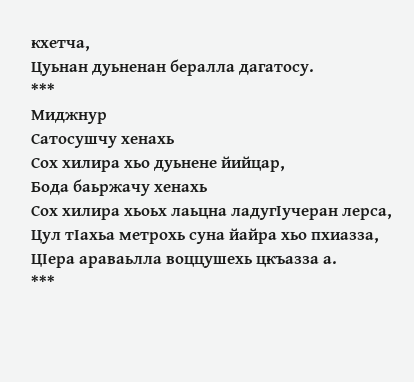кхетча,
Цуьнан дуьненан бералла дагатосу.
***
Миджнур
Сатосушчу хенахь
Сох хилира хьо дуьнене йийцар,
Бода баьржачу хенахь
Сох хилира хьоьх лаьцна ладугIучеран лерса,
Цул тIахьа метрохь суна йайра хьо пхиазза,
ЦIера араваьлла воццушехь цкъазза а.
***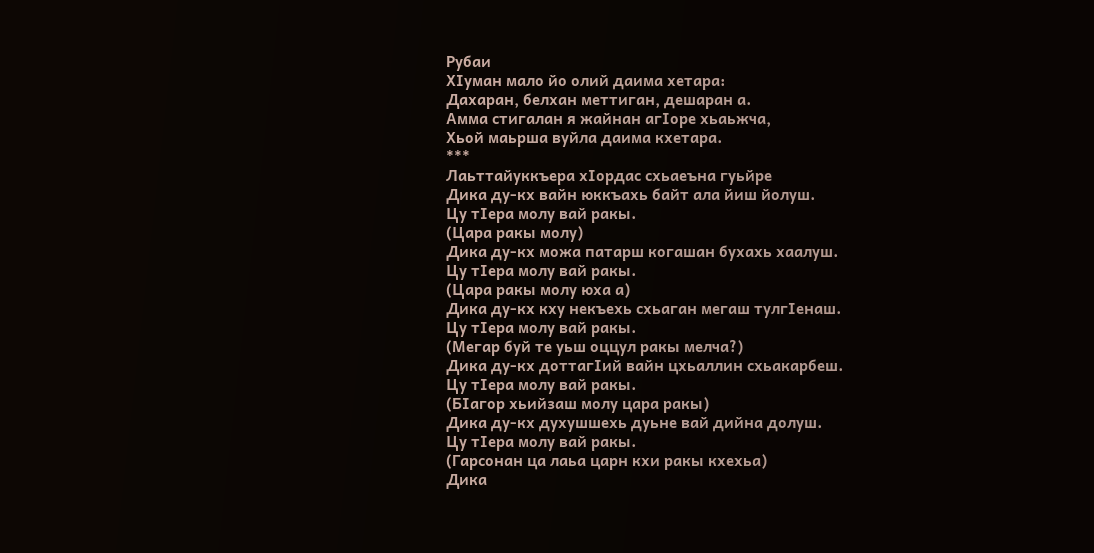Рубаи
ХIуман мало йо олий даима хетара:
Дахаран, белхан меттиган, дешаран а.
Амма стигалан я жайнан агIоре хьаьжча,
Хьой маьрша вуйла даима кхетара.
***
Лаьттайуккъера хIордас схьаеъна гуьйре
Дика ду-кх вайн юккъахь байт ала йиш йолуш.
Цу тIера молу вай ракы.
(Цара ракы молу)
Дика ду-кх можа патарш когашан бухахь хаалуш.
Цу тIера молу вай ракы.
(Цара ракы молу юха а)
Дика ду-кх кху некъехь схьаган мегаш тулгIенаш.
Цу тIера молу вай ракы.
(Мегар буй те уьш оццул ракы мелча?)
Дика ду-кх доттагIий вайн цхьаллин схьакарбеш.
Цу тIера молу вай ракы.
(БIагор хьийзаш молу цара ракы)
Дика ду-кх духушшехь дуьне вай дийна долуш.
Цу тIера молу вай ракы.
(Гарсонан ца лаьа царн кхи ракы кхехьа)
Дика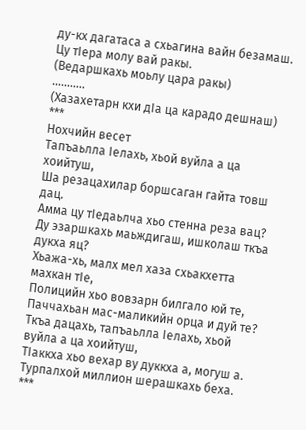ду-кх дагатаса а схьагина вайн безамаш.
Цу тIера молу вай ракы.
(Ведаршкахь моьлу цара ракы)
………..
(Хазахетарн кхи дIа ца карадо дешнаш)
***
Нохчийн весет
Тапъаьлла Iелахь, хьой вуйла а ца хоийтуш,
Ша резацахилар боршсаган гайта товш дац.
Амма цу тIедаьлча хьо стенна реза вац?
Ду эзаршкахь маьждигаш, ишколаш ткъа дукха яц?
Хьажа-хь, малх мел хаза схьакхетта махкан тIе,
Полицийн хьо вовзарн билгало юй те,
Паччахьан мас-маликийн орца и дуй те?
Ткъа дацахь, тапъаьлла Iелахь, хьой вуйла а ца хоийтуш,
ТIаккха хьо вехар ву дуккха а, могуш а.
Турпалхой миллион шерашкахь беха.
***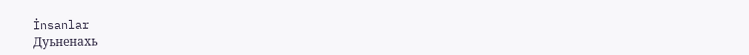İnsanlar
Дуьненахь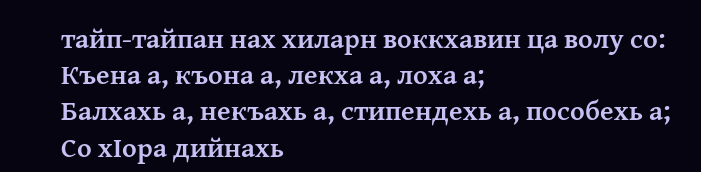тайп-тайпан нах хиларн воккхавин ца волу со:
Къена а, къона а, лекха а, лоха а;
Балхахь а, некъахь а, стипендехь а, пособехь а;
Со хIора дийнахь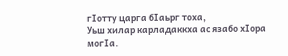гIотту царга бIаьрг тоха,
Уьш хилар карладаккха ас язабо хIора могIа.